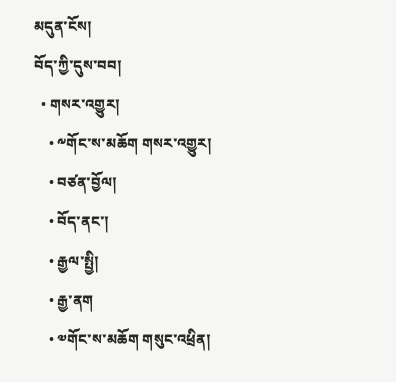མདུན་ངོས།
བོད་ཀྱི་དུས་བབ།
  • གསར་འགྱུར།
    • ༸གོང་ས་མཆོག གསར་འགྱུར།
    • བཙན་བྱོལ།
    • བོད་ནང་།
    • རྒྱལ་སྤྱི།
    • རྒྱ་ནག
    • ༧གོང་ས་མཆོག གསུང་འཕྲིན།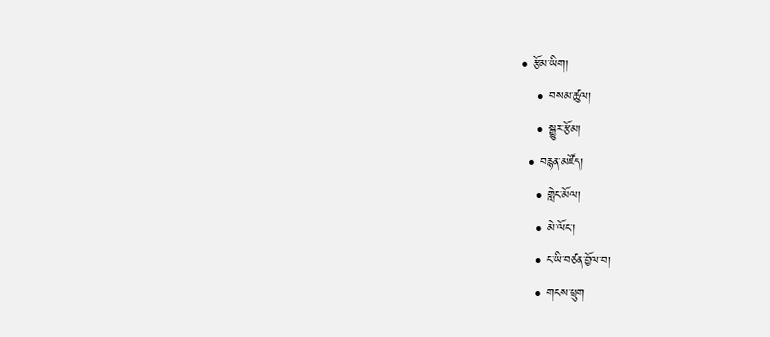• རྩོམ་ཡིག།
    • བསམ་ཚུལ།
    • སྒྱུར་རྩོམ།
  • བརྙན་མཛོད།
    • གླེང་མོལ།
    • མེ་ལོང་།
    • ང་ཡི་བཙན་བྱོལ་བ།
    • གངས་ཕྲུག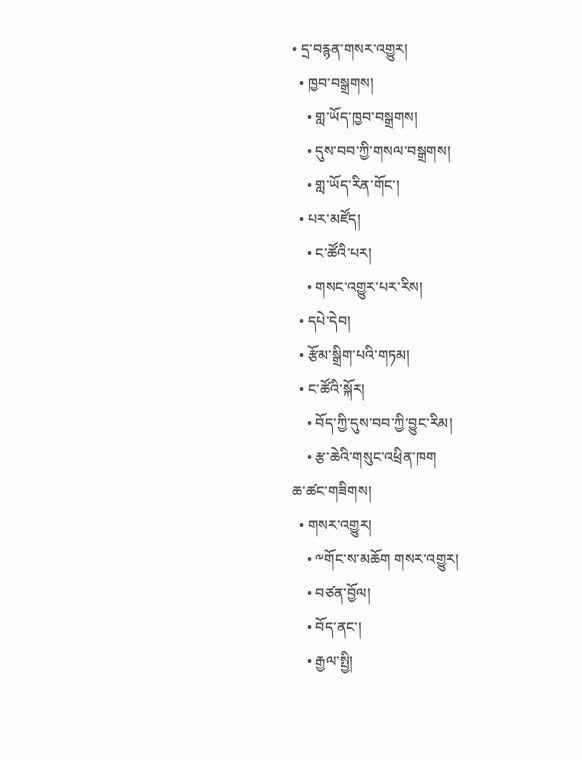• དྲ་བརྙན་གསར་འགྱུར།
  • ཁྱབ་བསྒྲགས།
    • གླ་ཡོད་ཁྱབ་བསྒྲགས།
    • དུས་བབ་ཀྱི་གསལ་བསྒྲགས།
    • གླ་ཡོད་རིན་གོང་།
  • པར་མཛོད།
    • ང་ཚོའི་པར།
    • གསང་འགྱུར་པར་རིས།
  • དཔེ་དེབ།
  • རྩོམ་སྒྲིག་པའི་གཏམ།
  • ང་ཚོའི་སྐོར།
    • བོད་ཀྱི་དུས་བབ་ཀྱི་བྱུང་རིམ།
    • རྩ་ཆེའི་གསུང་འཕྲིན་ཁག
ཆ་ཚང་གཟིགས།
  • གསར་འགྱུར།
    • ༸གོང་ས་མཆོག གསར་འགྱུར།
    • བཙན་བྱོལ།
    • བོད་ནང་།
    • རྒྱལ་སྤྱི།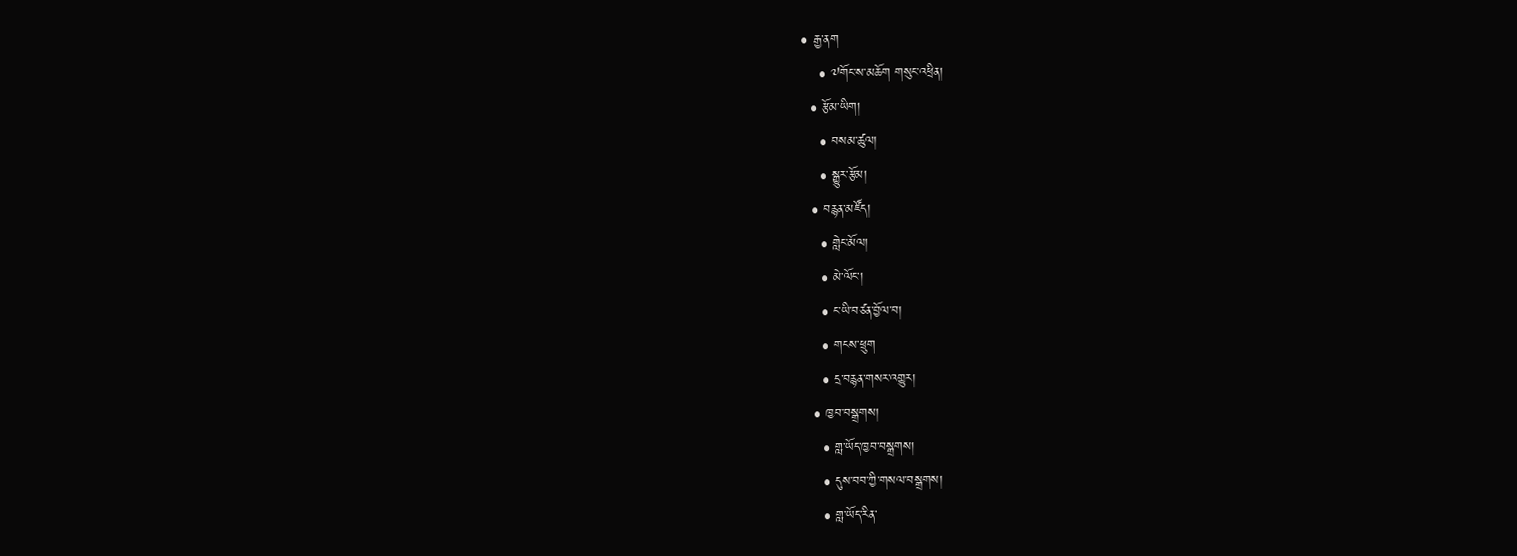• རྒྱ་ནག
    • ༧གོང་ས་མཆོག གསུང་འཕྲིན།
  • རྩོམ་ཡིག།
    • བསམ་ཚུལ།
    • སྒྱུར་རྩོམ།
  • བརྙན་མཛོད།
    • གླེང་མོལ།
    • མེ་ལོང་།
    • ང་ཡི་བཙན་བྱོལ་བ།
    • གངས་ཕྲུག
    • དྲ་བརྙན་གསར་འགྱུར།
  • ཁྱབ་བསྒྲགས།
    • གླ་ཡོད་ཁྱབ་བསྒྲགས།
    • དུས་བབ་ཀྱི་གསལ་བསྒྲགས།
    • གླ་ཡོད་རིན་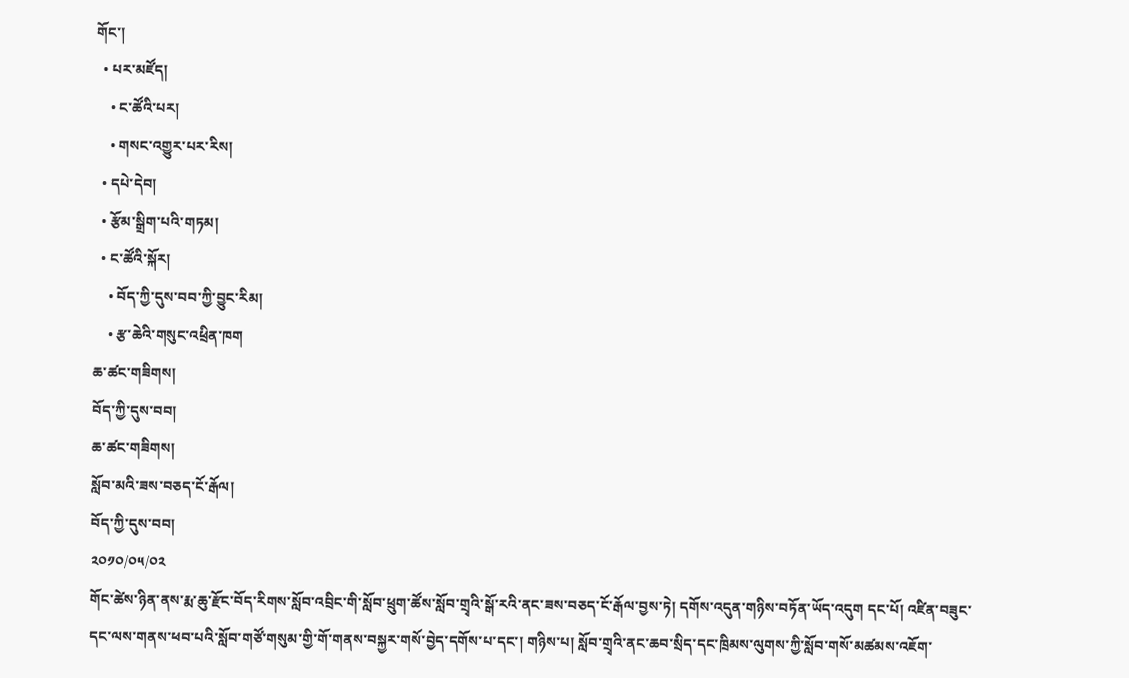གོང་།
  • པར་མཛོད།
    • ང་ཚོའི་པར།
    • གསང་འགྱུར་པར་རིས།
  • དཔེ་དེབ།
  • རྩོམ་སྒྲིག་པའི་གཏམ།
  • ང་ཚོའི་སྐོར།
    • བོད་ཀྱི་དུས་བབ་ཀྱི་བྱུང་རིམ།
    • རྩ་ཆེའི་གསུང་འཕྲིན་ཁག
ཆ་ཚང་གཟིགས།
བོད་ཀྱི་དུས་བབ།
ཆ་ཚང་གཟིགས།
སློབ་མའི་ཟས་བཅད་ངོ་རྒོལ།
བོད་ཀྱི་དུས་བབ།
༢༠༡༠/༠༥/༠༢
གོང་ཚེས་ཉིན་ནས་རྨ་ཆུ་རྫོང་བོད་རིགས་སློབ་འབྲིང་གི་སློབ་ཕྲུག་ཚོས་སློབ་གྲྭའི་སྒོ་རའི་ནང་ཟས་བཅད་ངོ་རྒོལ་བྱས་ཏེ། དགོས་འདུན་གཉིས་བཏོན་ཡོད་འདུག དང་པོ། འཛིན་བཟུང་དང་ལས་གནས་ཕབ་པའི་སློབ་གཙོ་གསུམ་གྱི་གོ་གནས་བསྐྱར་གསོ་བྱེད་དགོས་པ་དང་། གཉིས་པ། སློབ་གྲྭའི་ནང་ཆབ་སྲིད་དང་ཁྲིམས་ལུགས་ཀྱི་སློབ་གསོ་མཚམས་འཇོག་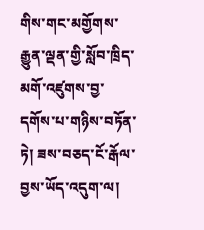གིས་གང་མགྱོགས་རྒྱུན་ལྡན་གྱི་སློབ་ཁྲིད་མགོ་འཛུགས་བྱ་དགོས་པ་གཉིས་བཏོན་ཏེ། ཟས་བཅད་ངོ་རྒོལ་བྱས་ཡོད་འདུག་ལ།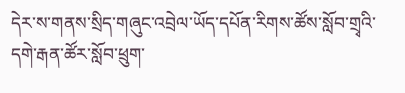དེར་ས་གནས་སྲིད་གཞུང་འབྲེལ་ཡོད་དཔོན་རིགས་ཚོས་སློབ་གྲྭའི་དགེ་རྒན་ཚོར་སློབ་ཕྲུག་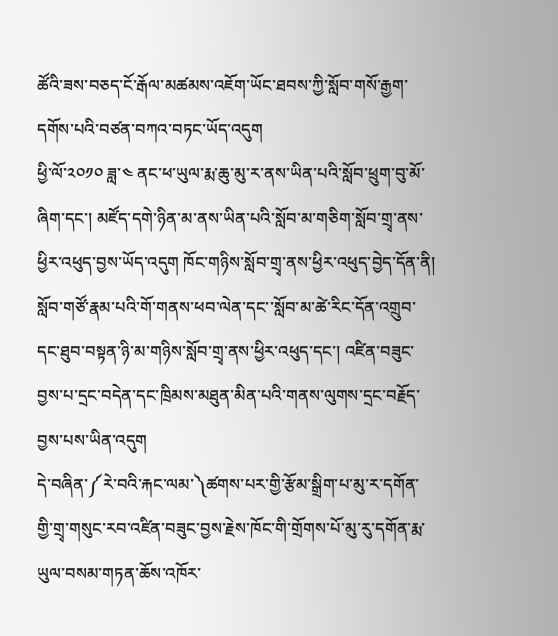ཚོའི་ཟས་བཅད་ངོ་རྒོལ་མཚམས་འཇོག་ཡོང་ཐབས་ཀྱི་སློབ་གསོ་རྒྱག་དགོས་པའི་བཙན་བཀའ་བཏང་ཡོད་འདུག
ཕྱི་ལོ་༢༠༡༠ ཟླ་༤ ནང་ཕ་ཡུལ་རྨ་ཆུ་མུ་ར་ནས་ཡིན་པའི་སློབ་ཕྲུག་བུ་མོ་ཞིག་དང་། མཛོད་དགེ་ཉིན་མ་ནས་ཡིན་པའི་སློབ་མ་གཅིག་སློབ་གྲྭ་ནས་ཕྱིར་འཕུད་བྱས་ཡོད་འདུག ཁོང་གཉིས་སློབ་གྲྭ་ནས་ཕྱིར་འཕུད་བྱེད་དོན་ནི། སློབ་གཙོ་རྣམ་པའི་གོ་གནས་ཕབ་ལེན་དང་་སློབ་མ་ཚེ་རིང་དོན་འགྲུབ་དང་ཐུབ་བསྟན་ཉི་མ་གཉིས་སློབ་གྲྭ་ནས་ཕྱིར་འཕུད་དང་། འཛིན་བཟུང་བྱས་པ་དྲང་བདེན་དང་ཁྲིམས་མཐུན་མིན་པའི་གནས་ལུགས་དྲང་བརྗོད་བྱས་པས་ཡིན་འདུག
དེ་བཞིན་༼རེ་བའི་རྐང་ལམ་༽ཚགས་པར་གྱི་རྩོམ་སྒྲིག་པ་མུ་ར་དགོན་གྱི་གྲྭ་གསུང་རབ་འཛིན་བཟུང་བྱས་རྗེས་ཁོང་གི་གྲོགས་པོ་མུ་རུ་དགོན་རྨ་ཡུལ་བསམ་གཏན་ཆོས་འཁོར་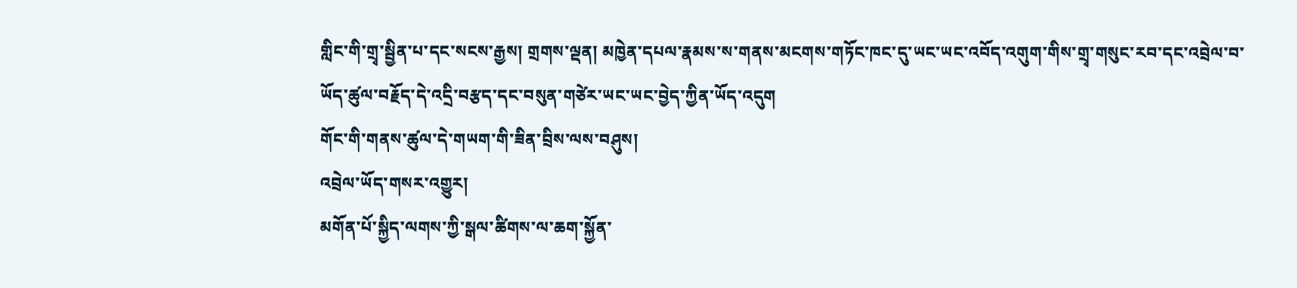གླིང་གི་གྲྭ་སྦྱིན་པ་དང་སངས་རྒྱས། གྲགས་ལྡན། མཁྱེན་དཔལ་རྣམས་ས་གནས་མངགས་གཏོང་ཁང་དུ་ཡང་ཡང་འབོད་འགུག་གིས་གྲྭ་གསུང་རབ་དང་འབྲེལ་བ་ཡོད་ཚུལ་བརྗོད་དེ་འདྲི་བརྩད་དང་བསུན་གཙེར་ཡང་ཡང་བྱེད་ཀྱིན་ཡོད་འདུག
གོང་གི་གནས་ཚུལ་དེ་གཡག་གི་ཟིན་བྲིས་ལས་བཤུས།
འབྲེལ་ཡོད་གསར་འགྱུར།
མགོན་པོ་སྐྱིད་ལགས་ཀྱི་སྒལ་ཚིགས་ལ་ཆག་སྐྱོན་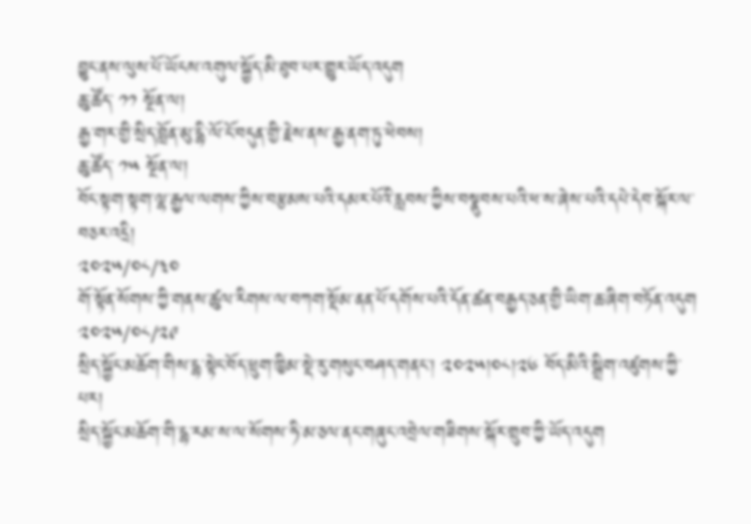བྱུང་ནས་ལུས་པོ་ཡོངས་འགུལ་སྐྱོད་མི་ཐུབ་པར་གྱུར་ཡོད་འདུག
ཆུ་ཚོད་ ༡༡ སྔོན་ལ།
རྒྱ་གར་གྱི་སྲིད་བློན་མུ་དྷི་ལོ་ངོ་བདུན་གྱི་རྗེས་ནས་རྒྱ་ནག་ཏུ་ཕེབས།
ཆུ་ཚོད་ ༡༥ སྔོན་ལ།
བོང་སྟག་སྟག་ལྷ་རྒྱལ་ལགས་ཀྱིས་བརྩམས་པའི་དམར་པོའི་རླབས་ཀྱིས་བསྣུབས་པའི་ཕ་ས་ཞེས་པའི་དཔེ་དེབ་སྐོར་ལ་བཅར་འདྲི།
༢༠༢༥/༠༨/༣༠
གོ་སྟོན་སོགས་ཀྱི་གནས་ཚུལ་རིགས་ལ་བཀག་སྡོམ་ནན་པོ་དགོས་པའི་དོན་ཚན་བརྒྱད་ཅན་གྱི་ཡིག་ཆ་ཞིག་བཏོན་འདུག
༢༠༢༥/༠༨/༢༩
སྲིད་སྐྱོང་མཆོག་གིས་དྷ་སྟེང་བོད་ཕྲུག་ཁྱིམ་སྡེ་རུ་གསུང་བཤད་གནང་། ༢༠༢༥།༠༨།༢༦ བོད་མིའི་སྒྲིག་འཛུགས་ཀྱི་པར།
སྲིད་སྐྱོང་མཆོག་གི་དྷ་རམ་ས་ལ་སོགས་ཧི་མ་ཅལ་ནང་གཞུང་འབྲེལ་གཟིགས་སྐོར་གྲུབ་ཀྱི་ཡོད་འདུག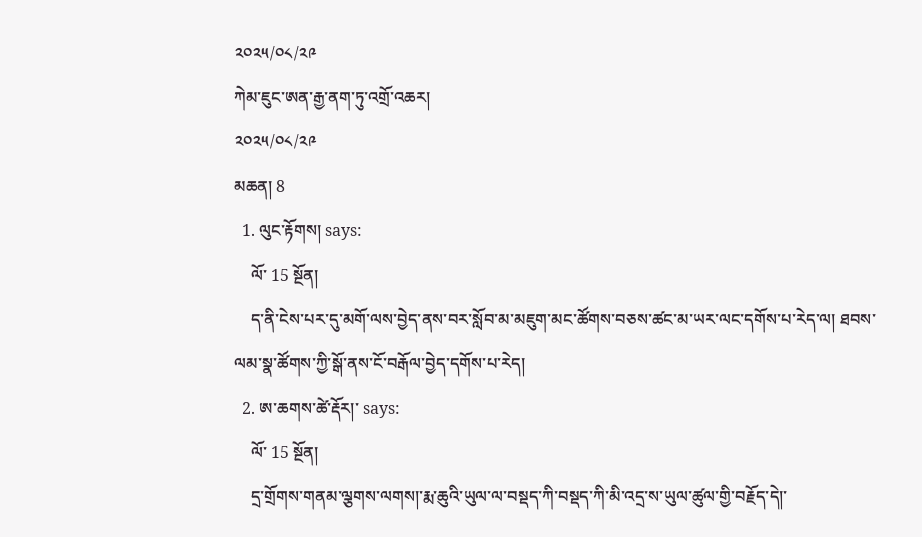༢༠༢༥/༠༨/༢༩
ཀེམ་ཇུང་ཨན་རྒྱ་ནག་ཏུ་འགྲོ་འཆར།
༢༠༢༥/༠༨/༢༩
མཆན། 8
  1. ལུང་རྟོགས། says:
    ལོ་ 15 སྔོན།
    ད་ནི་ངེས་པར་དུ་མགོ་ལས་བྱེད་ནས་བར་སློབ་མ་མཇུག་མང་ཚོགས་བཅས་ཚང་མ་ཡར་ལང་དགོས་པ་རེད་ལ། ཐབས་ལམ་སྣ་ཚོགས་ཀྱི་སྒོ་ནས་ངོ་བརྒོལ་བྱེད་དགོས་པ་རེད།
  2. ཨ་ཆགས་ཚེ་རྡོར།་ says:
    ལོ་ 15 སྔོན།
    དྲ་གྲོགས་གནམ་ལྕགས་ལགས།་རྨ་ཆུའི་ཡུལ་ལ་བསྡད་ཀི་བསྡད་ཀི་མི་འདྲ་ས་ཡུལ་ཚུལ་གྱི་བརྗོད་དེ།་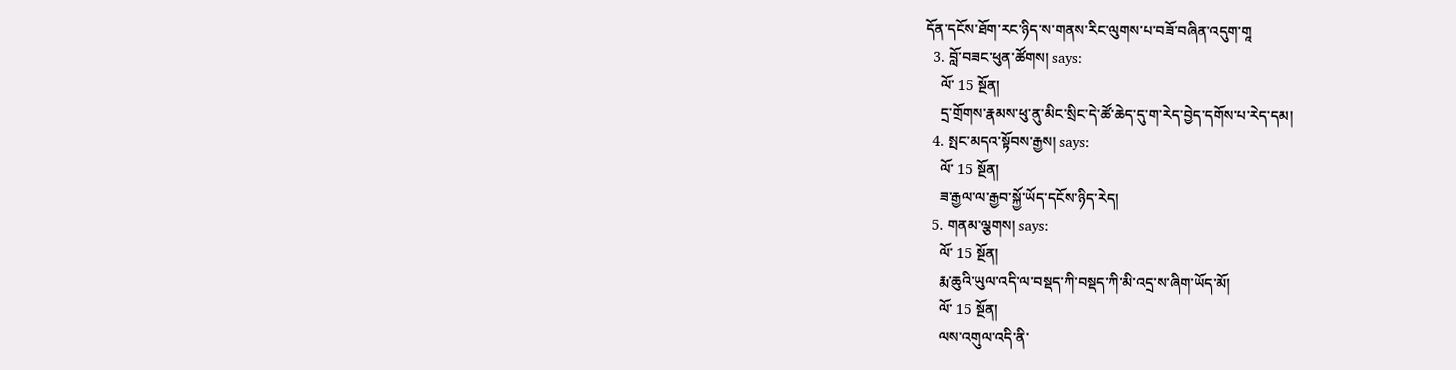དོན་དངོས་ཐོག་རང་ཉིད་ས་གནས་རིང་ལུགས་པ་བཟོ་བཞིན་འདུག་གཱ
  3. བློ་བཟང་ཕུན་ཚོགས། says:
    ལོ་ 15 སྔོན།
    དྲ་གྲོགས་རྣམས་ཕུ་ནུ་མིང་སྲིང་དེ་ཚོ་ཆེད་དུ་ག་རེད་བྱེད་དགོས་པ་རེད་དམ།
  4. སྤང་མདའ་སྟོབས་རྒྱས། says:
    ལོ་ 15 སྔོན།
    ཟ་རྒྱལ་ལ་རྒྱབ་སྐྱོ་ཡོད་དངོས་ཉིད་རེད།
  5. གནམ་ལྕགས། says:
    ལོ་ 15 སྔོན།
    རྨ་ཆུའི་ཡུལ་འདི་ལ་བསྡད་ཀི་བསྡད་ཀི་མི་འདྲ་ས་ཞིག་ཡོད་མོ།
    ལོ་ 15 སྔོན།
    ལས་འགུལ་འདི་ནི་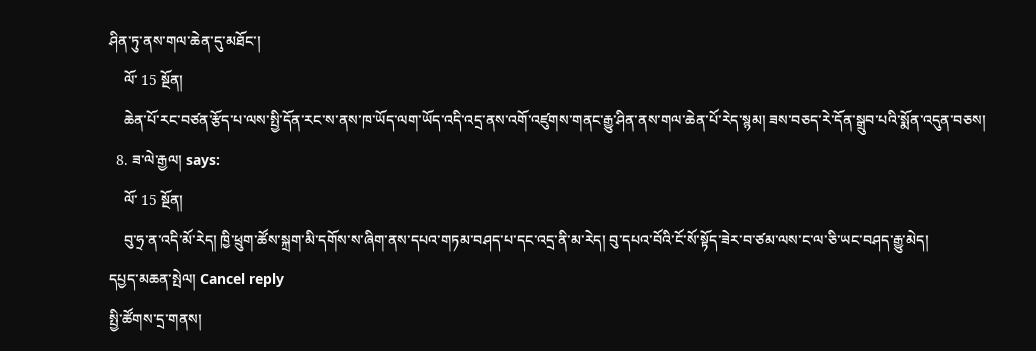ཤིན་ཏུ་ནས་གལ་ཆེན་དུ་མཐོང་།
    ལོ་ 15 སྔོན།
    ཆེན་པོ་རང་བཙན་རྩོད་པ་ལས་སྤྱི་དོན་རང་ས་ནས་ཁ་ཡོད་ལག་ཡོད་འདི་འདྲ་ནས་འགོ་འཛུགས་གནང་རྒྱུ་ཤིན་ནས་གལ་ཆེན་པོ་རེད་སྙམ། ཟས་བཅད་རེ་དོན་སྒྲུབ་པའི་སྨོན་འདུན་བཅས།
  8. ཟ་ལེ་རྒྱལ། says:
    ལོ་ 15 སྔོན།
    བུ་ཧྲ་ན་འདི་མོ་རེད། ཁྱི་ཕྲུག་ཚོས་སྐྲག་མི་དགོས་ས་ཞིག་ནས་དཔའ་གཏམ་བཤད་པ་དང་འདྲ་ནི་མ་རེད། བུ་དཔའ་བོའི་ངོ་སོ་སྟོད་ཟེར་བ་ཙམ་ལས་ང་ལ་ཅི་ཡང་བཤད་རྒྱུ་མེད།
དཔྱད་མཆན་སྤེལ། Cancel reply
སྤྱི་ཚོགས་དྲ་གནས།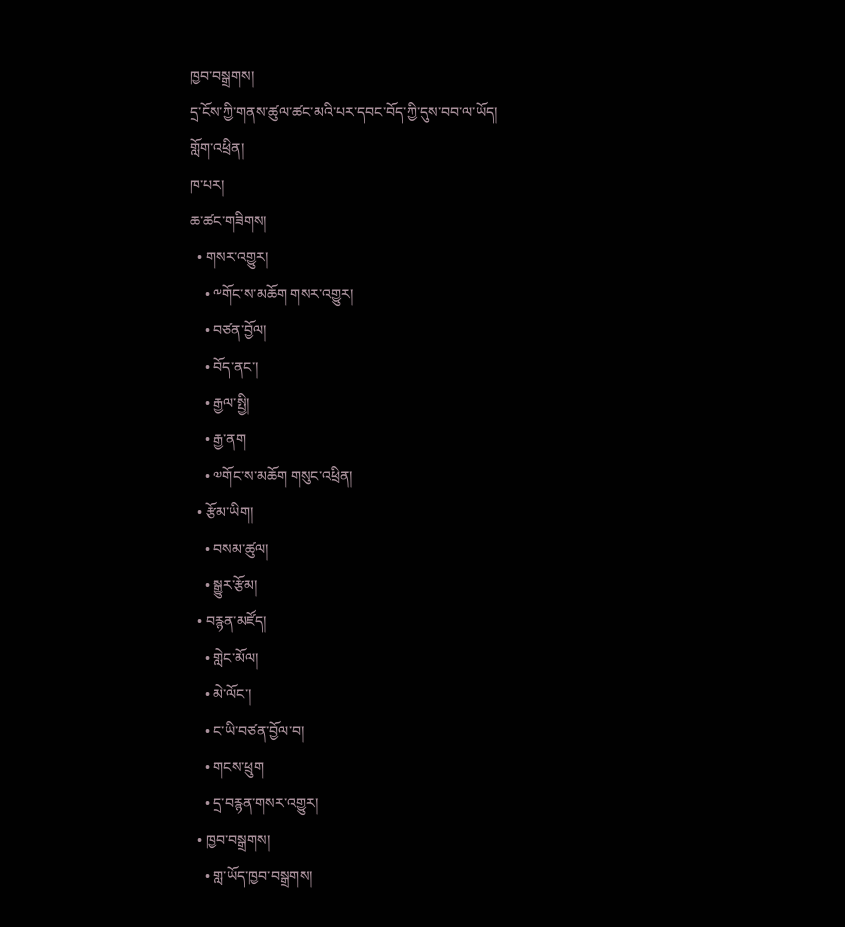ཁྱབ་བསྒྲགས།
དྲ་ངོས་ཀྱི་གནས་ཚུལ་ཚང་མའི་པར་དབང་བོད་ཀྱི་དུས་བབ་ལ་ཡོད།
གློག་འཕྲིན།
ཁ་པར།
ཆ་ཚང་གཟིགས།
  • གསར་འགྱུར།
    • ༸གོང་ས་མཆོག གསར་འགྱུར།
    • བཙན་བྱོལ།
    • བོད་ནང་།
    • རྒྱལ་སྤྱི།
    • རྒྱ་ནག
    • ༧གོང་ས་མཆོག གསུང་འཕྲིན།
  • རྩོམ་ཡིག།
    • བསམ་ཚུལ།
    • སྒྱུར་རྩོམ།
  • བརྙན་མཛོད།
    • གླེང་མོལ།
    • མེ་ལོང་།
    • ང་ཡི་བཙན་བྱོལ་བ།
    • གངས་ཕྲུག
    • དྲ་བརྙན་གསར་འགྱུར།
  • ཁྱབ་བསྒྲགས།
    • གླ་ཡོད་ཁྱབ་བསྒྲགས།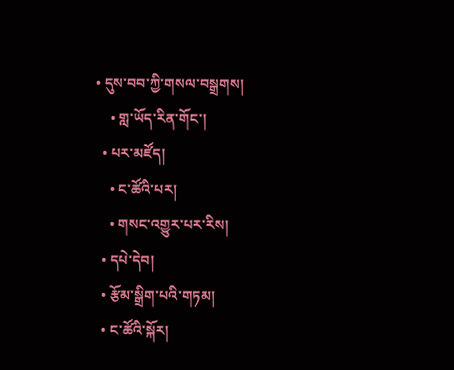• དུས་བབ་ཀྱི་གསལ་བསྒྲགས།
    • གླ་ཡོད་རིན་གོང་།
  • པར་མཛོད།
    • ང་ཚོའི་པར།
    • གསང་འགྱུར་པར་རིས།
  • དཔེ་དེབ།
  • རྩོམ་སྒྲིག་པའི་གཏམ།
  • ང་ཚོའི་སྐོར།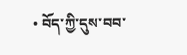• བོད་ཀྱི་དུས་བབ་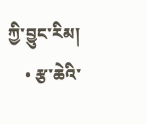ཀྱི་བྱུང་རིམ།
    • རྩ་ཆེའི་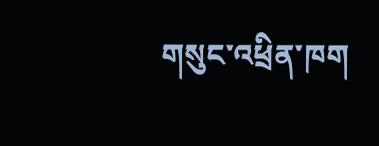གསུང་འཕྲིན་ཁག